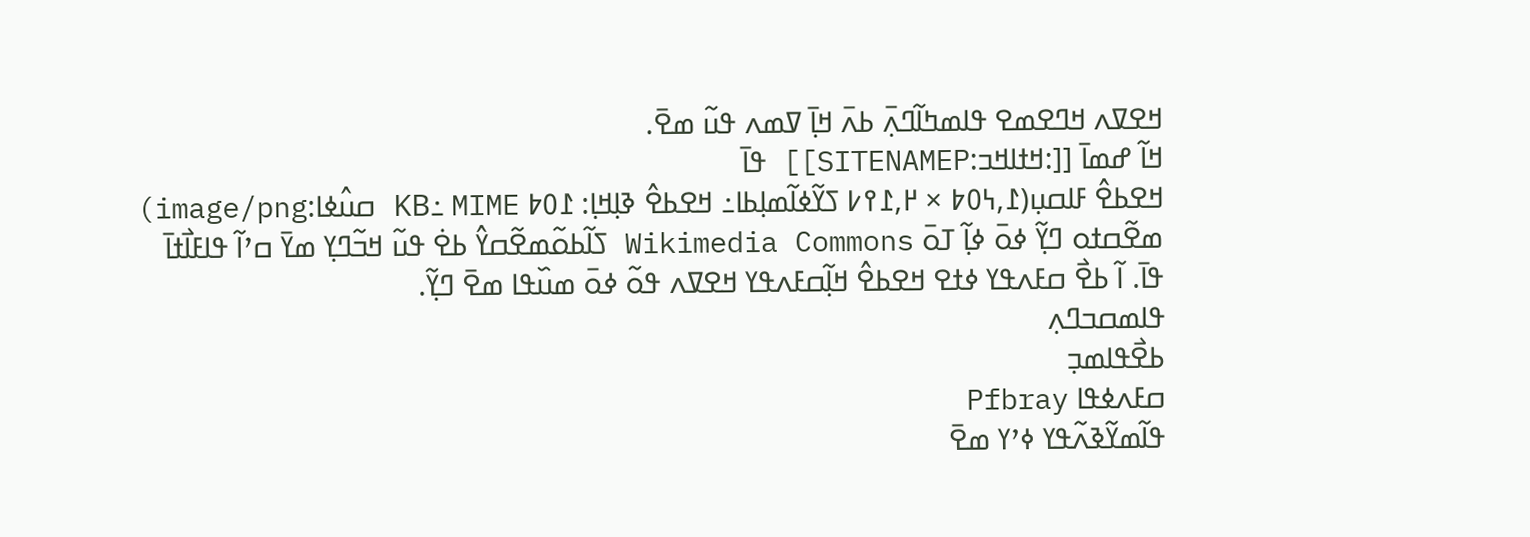ߞߐߜߍ ߞߣߐߘߐ ߟߊߘߤߊ߬ߣߍ߲߫ ߕߍ߫ ߞߊ߲߫ ߜߘߍ ߟߎ߬ ߘߐ߫.
ߞߊ߬ ߝߘߊ߫ [[:ߞߙߊߞߏ:SITENAMEP]] ߟߊ߫
ߞߐߕߐ߮ ߓߊߛߎ߲(߁,߆߀߈ × ߂,߁߉߇ ߖߌ߬ߦߊ߬ߘߊ߲ߕߊ߸ ߞߐߕߐ߮ ߢߊ߲ߞߊ߲: ߁߀߈ KB߸ MIME ߛߎ߮ߦߊ:image/png)
ߘߐ߬ߛߙߋ ߣߌ߲߬ ߦߋ߫ ߦߊ߲߬ ߠߋ߫ Wikimedia Commons ߖߊ߬ߕߋ߬ߘߐ߬ߛߌ߮ ߕߐ߭ ߟߎ߬ ߞߏ߬ߣߌ߲ ߘߌ߫ ߛߴߊ߬ ߟߊߓߊ߯ߙߊ߫ ߟߊ߫. ߊ߬ ߕߐ߯ ߛߓߍߟߌ ߦߙߐ ߞߐߕߐ߮ ߞߊ߲߬ߛߓߍߟߌ ߞߐߜߍ ߟߋ߬ ߦߋ߫ ߘߎ߰ߟߊ ߘߐ߫ ߣߌ߲߬.
ߟߊߘߛߏߣߍ߲
ߕߐ߯ߟߊߘߏ߲
ߛߓߍߦߟߊ Pfbray
ߟߊ߬ߘߌ߬ߢߍ߬ߟߌ ߦߴߌ ߘߐ߫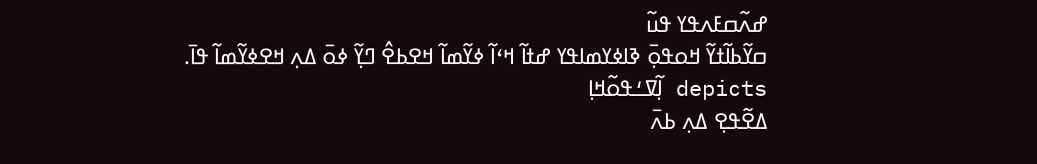ߝߍ߬ߛߓߍߟߌ ߟߎ߬
ߛߌ߬ߕߊ߬ߙߌ߬ ߞߋߟߋ߲߫ ߢߊߦߌߘߊߟߌ ߝߙߊ߬ ߞߵߊ߬ ߦߌ߬ߘߊ߬ ߞߐߕߐ߮ ߣߌ߲߬ ߦߋ߫ ߡߍ߲ ߞߐߦߌ߬ߘߊ߬ ߟߊ߫.
depicts ߊ߲߬ߜߑߟߋ߬ߞߊ߲
ߡߐ߬ߟߐ߲ ߡߍ߲ ߕߍ߫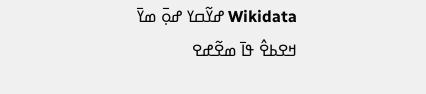Wikidata ߝߌ߬ߛߌ ߝߋ߲߫ ߘߌ߫
ߞߐߕߐ߮ ߟߊ߫ ߘߐ߬ߝߐ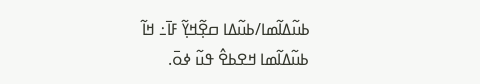ߕߎ߬ߡߊ߬ߘߊ/ߕߎ߬ߡߊ ߛߐ߲߬ߞߌ߲߬ ߓߊ߫߸ ߞߊ߬ ߕߎ߬ߡߊ߬ߘߊ ߞߐߕߐ߮ ߟߎ߬ ߦߋ߫.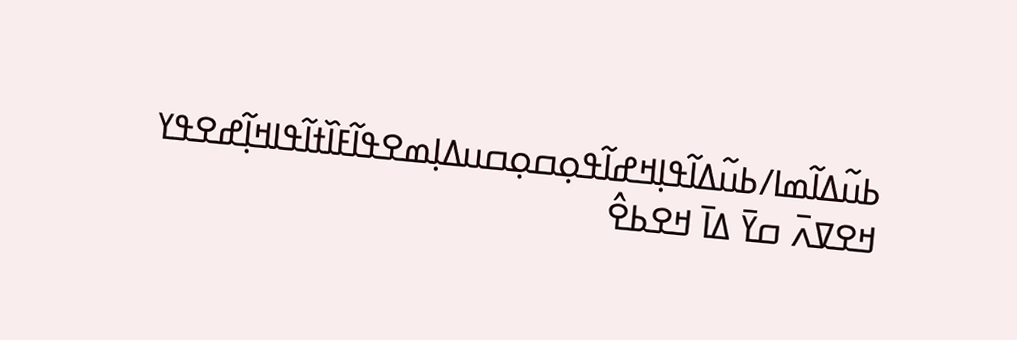ߕߎ߬ߡߊ߬ߘߊ/ߕߎ߬ߡߊ߬ߟߊ߲ߞߝߊ߬ߟߋ߲ߛߋ߲ߛߎߡߊ߲ߘߐߟߊ߬ߓߊ߰ߙߊ߬ߟߊߞߊ߲߬ߝߐߟߌ
ߞߐߜߍ߫ ߛߌ߫ ߡߊ߫ ߞߐߕߐ߮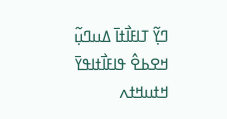ߣߌ߲߬ ߠߊߓߊ߯ߙߊ߫ ߡߎߣߎ߲߬
ߞߐߕߐ߮ ߟߊߓߊ߯ߙߊߟߌ߫ ߞߙߎߞߙߍ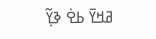ߥߞߌ߫ ߕߐ߭ ߢߌ߲߬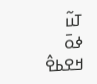ߠߎ߬ ߦߋ߫ ߞߐߕߐ߮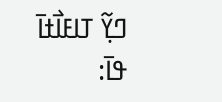ߣߌ߲߬ ߠߊߓߊ߯ߙߊ߫ ߟߊ߫: